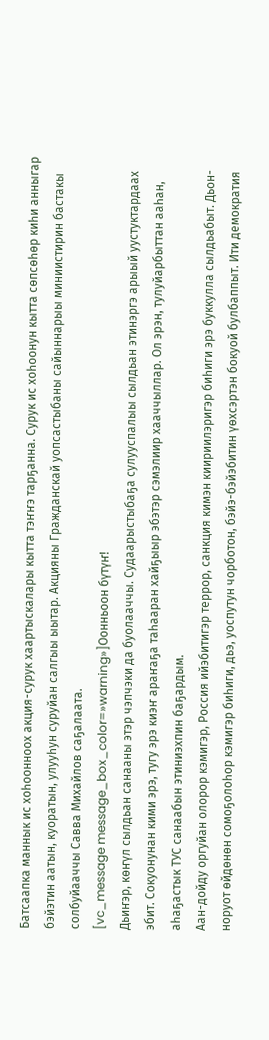Батсаапка маннык ис хоһоонноох акция-сурук хаартыскалары кытта тэҥҥэ тарҕанна. Сурук ис хоһоонун кытта сөпсөһөр киһи анныгар бэйэтин аатын, куоратын, улууһун суруйан салгыы ыытар. Акцияны Гражданскай уопсастыбаны сайыннарыы миниистирин бастакы солбуйааччы Савва Михайлов саҕалаата.
[vc_message message_box_color=»warning»]Оонньоон бүтүҥ!
Дьиҥэр, көҥүл сылдьан санааны этэр чэпчэки да буолааччы. Судаарыстыбаҕа сулууспалыы сылдьан этинэргэ арыый уустуктардаах эбит. Сокуонунан кими эрэ, тугу эрэ киэҥ араҥаҕа таһааран хайҕыыр эбэтэр сэмэлиир хааччыллар. Ол эрэн, тулуйарбыттан ааһан, аһаҕастык ТУС санаабын этиниэхпин баҕардым.
Аан-дойду оргуйан олорор кэмигэр, Россия ийэбитигэр террор, санкция кимэн киириилэригэр биһиги эрэ буккулла сылдьабыт. Дьон-норуот өйдөнөн сомоҕолоһор кэмигэр биһиги, дьэ, уоспутун чорботон, бэйэ-бэйэбитин үөхсэртэн бокуой булбаппыт. Ити демократия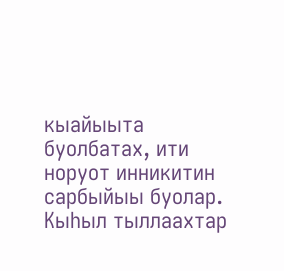кыайыыта буолбатах, ити норуот инникитин сарбыйыы буолар.
Кыһыл тыллаахтар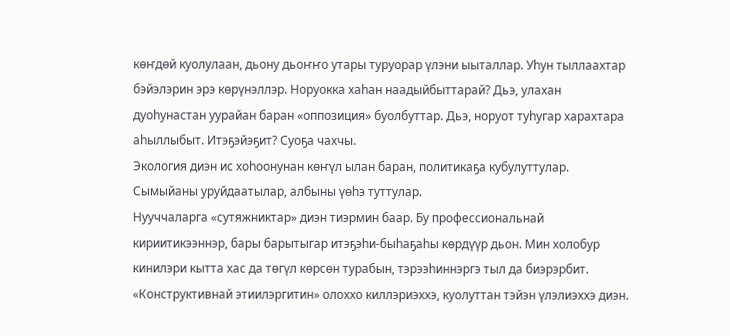көҥдөй куолулаан, дьону дьоҥҥо утары туруорар үлэни ыыталлар. Уһун тыллаахтар бэйэлэрин эрэ көрүнэллэр. Норуокка хаһан наадыйбыттарай? Дьэ, улахан дуоһунастан уурайан баран «оппозиция» буолбуттар. Дьэ, норуот туһугар харахтара аһыллыбыт. Итэҕэйэҕит? Суоҕа чахчы.
Экология диэн ис хоһоонунан көҥүл ылан баран, политикаҕа кубулуттулар. Сымыйаны уруйдаатылар, албыны үөһэ туттулар.
Нууччаларга «сутяжниктар» диэн тиэрмин баар. Бу профессиональнай кириитикээннэр, бары барытыгар итэҕэһи-быһаҕаһы көрдүүр дьон. Мин холобур кинилэри кытта хас да төгүл көрсөн турабын, тэрээһиннэргэ тыл да биэрэрбит. «Конструктивнай этиилэргитин» олоххо киллэриэххэ, куолуттан тэйэн үлэлиэххэ диэн.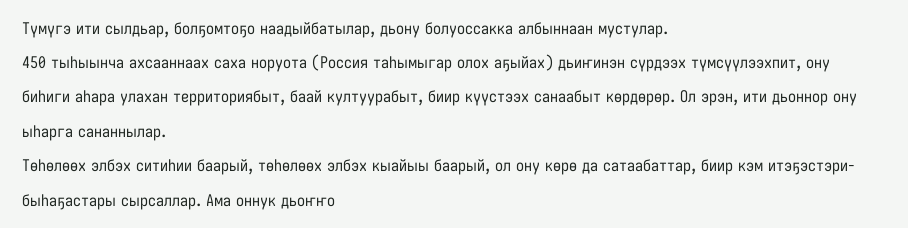Түмүгэ ити сылдьар, болҕомтоҕо наадыйбатылар, дьону болуоссакка албыннаан мустулар.
450 тыһыынча ахсааннаах саха норуота (Россия таһымыгар олох аҕыйах) дьиҥинэн сүрдээх түмсүүлээхпит, ону биһиги аһара улахан территориябыт, баай култуурабыт, биир күүстээх санаабыт көрдөрөр. Ол эрэн, ити дьоннор ону ыһарга сананнылар.
Төһөлөөх элбэх ситиһии баарый, төһөлөөх элбэх кыайыы баарый, ол ону көрө да сатаабаттар, биир кэм итэҕэстэри-быһаҕастары сырсаллар. Ама оннук дьоҥҥо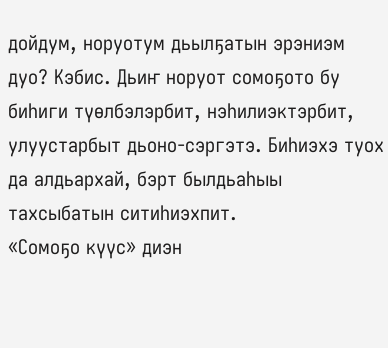дойдум, норуотум дьылҕатын эрэниэм дуо? Кэбис. Дьиҥ норуот сомоҕото бу биһиги түөлбэлэрбит, нэһилиэктэрбит, улуустарбыт дьоно-сэргэтэ. Биһиэхэ туох да алдьархай, бэрт былдьаһыы тахсыбатын ситиһиэхпит.
«Сомоҕо күүс» диэн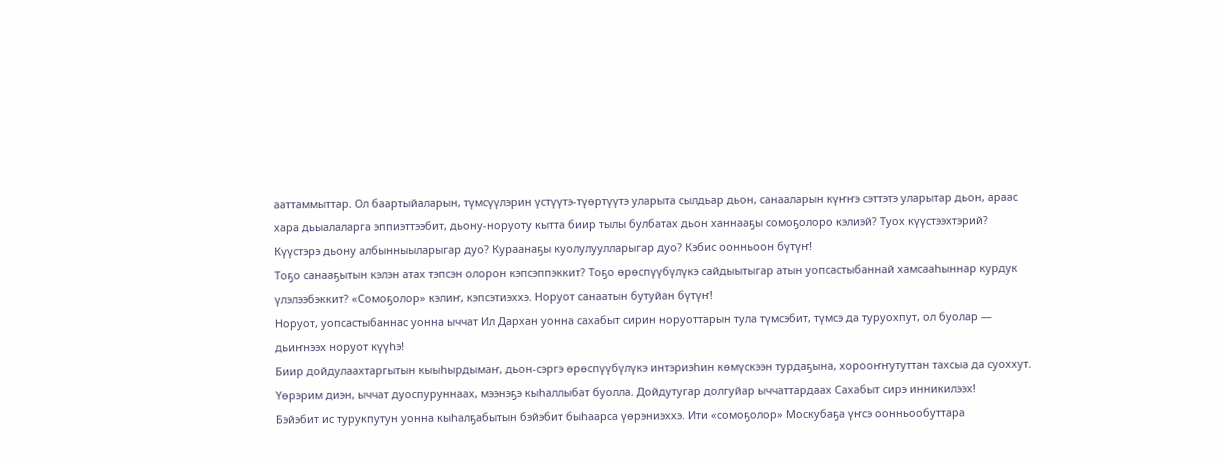ааттаммыттар. Ол баартыйаларын, түмсүүлэрин үстүүтэ-түөртүүтэ уларыта сылдьар дьон, санааларын күҥҥэ сэттэтэ уларытар дьон, араас хара дьыалаларга эппиэттээбит, дьону-норуоту кытта биир тылы булбатах дьон ханнааҕы сомоҕолоро кэлиэй? Туох күүстээхтэрий? Күүстэрэ дьону албынныыларыгар дуо? Кураанаҕы куолулуулларыгар дуо? Кэбис оонньоон бүтүҥ!
Тоҕо санааҕытын кэлэн атах тэпсэн олорон кэпсэппэккит? Тоҕо өрөспүүбүлүкэ сайдыытыгар атын уопсастыбаннай хамсааһыннар курдук үлэлээбэккит? «Сомоҕолор» кэлиҥ, кэпсэтиэххэ. Норуот санаатын бутуйан бүтүҥ!
Норуот, уопсастыбаннас уонна ыччат Ил Дархан уонна сахабыт сирин норуоттарын тула түмсэбит, түмсэ да туруохпут, ол буолар — дьиҥнээх норуот күүһэ!
Биир дойдулаахтаргытын кыыһырдымаҥ, дьон-сэргэ өрөспүүбүлүкэ интэриэһин көмүскээн турдаҕына, хорооҥҥутуттан тахсыа да суоххут.
Үөрэрим диэн, ыччат дуоспуруннаах, мээнэҕэ кыһаллыбат буолла. Дойдутугар долгуйар ыччаттардаах Сахабыт сирэ инникилээх!
Бэйэбит ис турукпутун уонна кыһалҕабытын бэйэбит быһаарса үөрэниэххэ. Ити «сомоҕолор» Москубаҕа үҥсэ оонньообуттара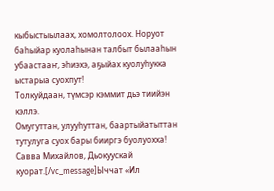кыбыстыылаах, хомолтолоох. Норуот баһыйар куолаһынан талбыт былааһын убаастааҥ, эһиэхэ, аҕыйах куолуһукка ыстарыа суохпут!
Толкуйдаан, түмсэр кэммит дьэ тиийэн кэллэ.
Омугуттан, улууһуттан, баартыйатыттан тутулуга суох бары бииргэ буолуохха!
Савва Михайлов, Дьокуускай куорат.[/vc_message]Ыччат «Ил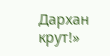Дархан крут!»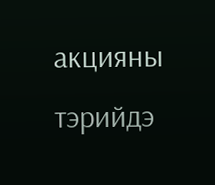акцияны тэрийдэ